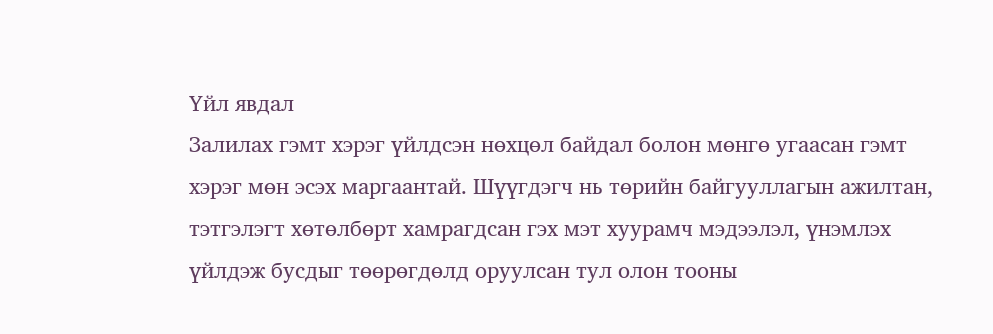Үйл явдал
Залилах гэмт хэрэг үйлдсэн нөхцөл байдал болон мөнгө угаасан гэмт хэрэг мөн эсэх маргаантай. Шүүгдэгч нь төрийн байгууллагын ажилтан, тэтгэлэгт хөтөлбөрт хамрагдсан гэх мэт хуурамч мэдээлэл, үнэмлэх үйлдэж бусдыг төөрөгдөлд оруулсан тул олон тооны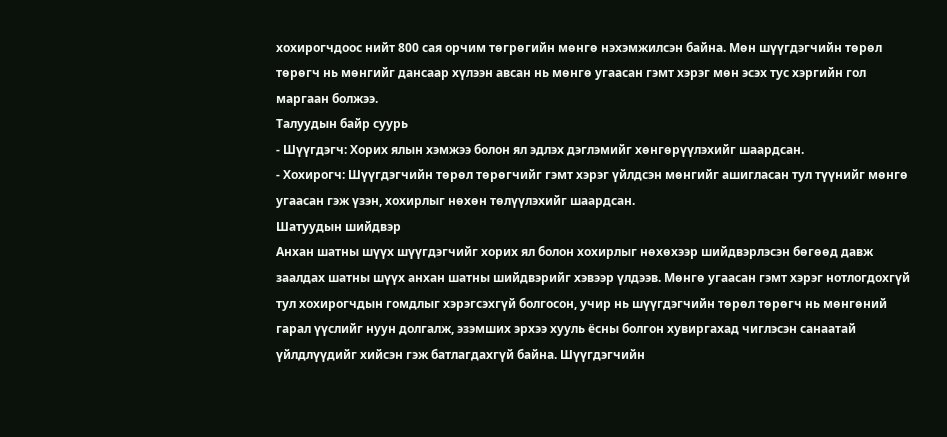хохирогчдоос нийт 800 сая орчим төгрөгийн мөнгө нэхэмжилсэн байна. Мөн шүүгдэгчийн төрөл төрөгч нь мөнгийг дансаар хүлээн авсан нь мөнгө угаасан гэмт хэрэг мөн эсэх тус хэргийн гол маргаан болжээ.
Талуудын байр суурь
- Шүүгдэгч: Хорих ялын хэмжээ болон ял эдлэх дэглэмийг хөнгөрүүлэхийг шаардсан.
- Хохирогч: Шүүгдэгчийн төрөл төрөгчийг гэмт хэрэг үйлдсэн мөнгийг ашигласан тул түүнийг мөнгө угаасан гэж үзэн, хохирлыг нөхөн төлүүлэхийг шаардсан.
Шатуудын шийдвэр
Анхан шатны шүүх шүүгдэгчийг хорих ял болон хохирлыг нөхөхээр шийдвэрлэсэн бөгөөд давж заалдах шатны шүүх анхан шатны шийдвэрийг хэвээр үлдээв. Мөнгө угаасан гэмт хэрэг нотлогдохгүй тул хохирогчдын гомдлыг хэрэгсэхгүй болгосон, учир нь шүүгдэгчийн төрөл төрөгч нь мөнгөний гарал үүслийг нуун долгалж, эзэмших эрхээ хууль ёсны болгон хувиргахад чиглэсэн санаатай үйлдлүүдийг хийсэн гэж батлагдахгүй байна. Шүүгдэгчийн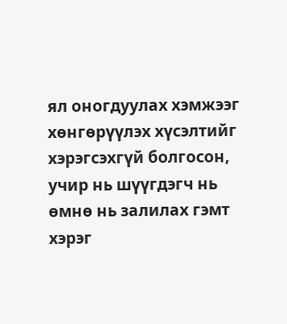ял оногдуулах хэмжээг хөнгөрүүлэх хүсэлтийг хэрэгсэхгүй болгосон, учир нь шүүгдэгч нь өмнө нь залилах гэмт хэрэг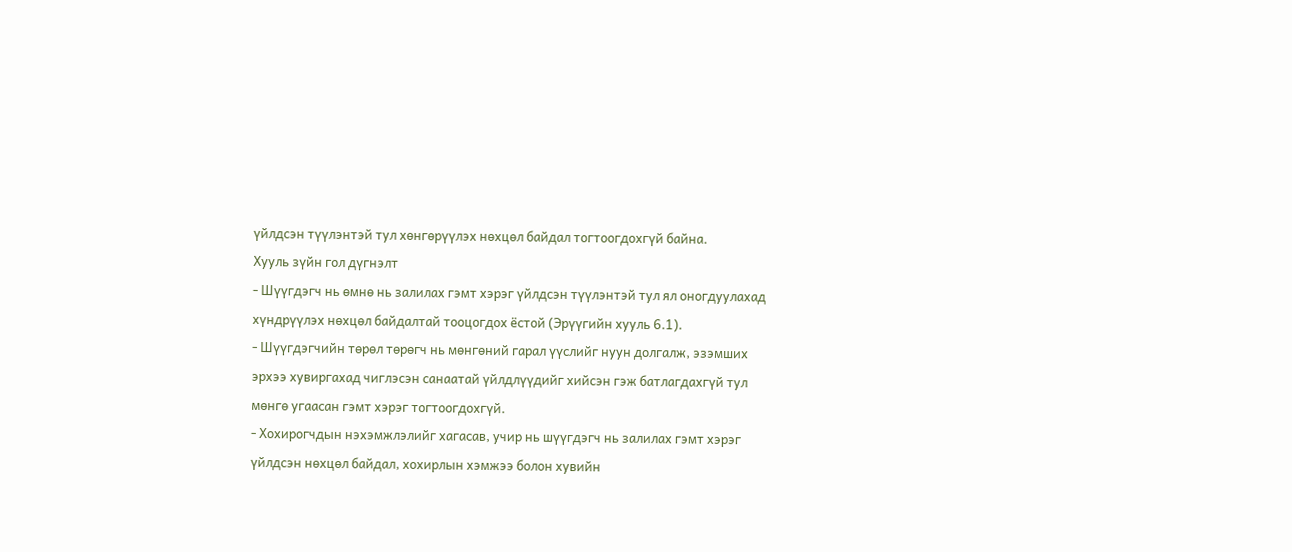үйлдсэн түүлэнтэй тул хөнгөрүүлэх нөхцөл байдал тогтоогдохгүй байна.
Хууль зүйн гол дүгнэлт
- Шүүгдэгч нь өмнө нь залилах гэмт хэрэг үйлдсэн түүлэнтэй тул ял оногдуулахад хүндрүүлэх нөхцөл байдалтай тооцогдох ёстой (Эрүүгийн хууль 6.1).
- Шүүгдэгчийн төрөл төрөгч нь мөнгөний гарал үүслийг нуун долгалж, эзэмших эрхээ хувиргахад чиглэсэн санаатай үйлдлүүдийг хийсэн гэж батлагдахгүй тул мөнгө угаасан гэмт хэрэг тогтоогдохгүй.
- Хохирогчдын нэхэмжлэлийг хагасав, учир нь шүүгдэгч нь залилах гэмт хэрэг үйлдсэн нөхцөл байдал, хохирлын хэмжээ болон хувийн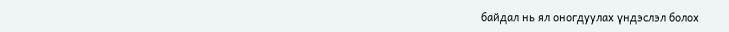байдал нь ял оногдуулах үндэслэл болох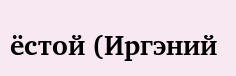ёстой (Иргэний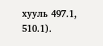хууль 497.1, 510.1).